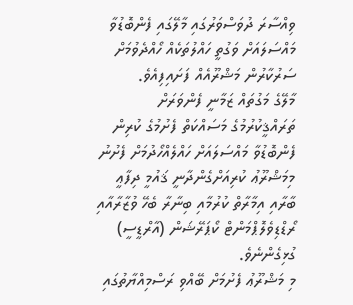ވިއްސާރަ ދުވަސްވަރުގައި މާލޭގައި ފެންބޮޑުވާ މައްސަލައަށް ވަގުތީ ހައްލުތަކެއް ހޯއްދެވުމަށް ސަރުކާރުން މަޝްރޫއެއް ފަށައިފިއެވެ.
މާލޭގެ މަގުތައް ޒަމާނީ ފެންވަރަށް ތަރައްޤީކުރުމުގެ މަސައްކަތް ފެށުމުގެ ކުރިން ފެންބޮޑުވާ މައްސަލައަށް ހައްލެއްހޯދުމަށް ފެށުނު މިމަޝްރޫޢު ކުރިއަށްގެންދާނީ ޤައުމީ ދިފާޢީ ބާރާއި އިމާރާތް ކުރުމާއި ބިނާރާ ބެހޭ ވުޒާރާއާއި ރޯޑްޑިވެލޮޕްމަންޓް ކޯޕަރޭޝަން (އާރްޑީސީ) ގުޅިގެންނެވެ.
މި މަޝްރޫޢު ފެށުމަށް ބޭއްވި ރަސްމިއްޔާތުގައި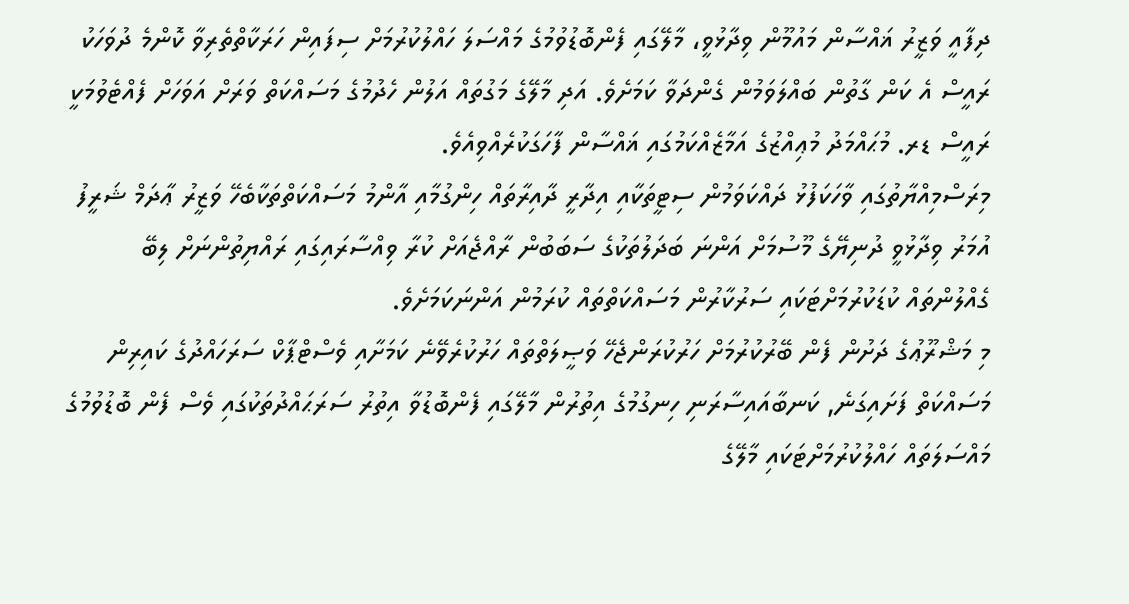ދިފާއީ ވަޒީރު ޣައްސާން މައުމޫން ވިދާޅުވީ، މާލޭގައި ފެންބޮޑުވުމުގެ މައްސަލަ ހައްލުކުރުމަށް ސިފައިން ހަރަކާތްތެރިވާ ކޮންމެ ދުވަހަކު ރައީސް އެ ކަން ގާތުން ބައްލަވަމުން ގެންދަވާ ކަމަށެވެ. އަދި މާލޭގެ މަގުތައް އަލުން ހެދުމުގެ މަސައްކަތް ވަރަށް އަވަހަށް ފެއްޓެވުމަކީ ރައީސް ޑރ. މުޙައްމަދު މުޢިއްޒުގެ އަމާޒެއްކަމުގައި ޣައްސާން ފާހަގަކުރެއްވިއެވެ.
މިރަސްމިއްޔާތުގައި ވާހަކަފުޅު ދައްކަވަމުން ސިޓީތަކާއި އިދާރީ ދާއިރާތައް ހިންގުމާއި އާންމު މަސައްކަތްތަކާބެހޭ ވަޒީރު ޢާދަމް ޝަރީފު އުމަރު ވިދާޅުވީ ދުނިޔޭގެ މޫސުމަށް އަންނަ ބަދަލުތަކުގެ ސަބަބުން ރާއްޖެއަށް ކުރާ ވިއްސާރައިގައި ރައްޔިތުންނަށް ލިބޭ ގެއްލުންތައް ކުޑަކުރުމަށްޓަކައި ސަރުކާރުން މަސައްކަތްތައް ކުރަމުން އަންނަކަމަށެވެ.
މި މަޝްރޫޢުގެ ދަށުން ފެން ބޭރުކުރުމަށް ހަރުކުރަންޖެހޭ ވަޞީލަތްތައް ހަރުކުރެވޭނެ ކަމަށާއި ވެސްޓްޕާކް ސަރަހައްދުގެ ކައިރިން މަސައްކަތް ފަށައިގަނެ, ކަނބާއައިސާރަނި ހިނގުމުގެ އިތުރުން މާލޭގައި ފެންބޮޑުވާ އިތުރު ސަރަޙައްދުތަކުގައި ވެސް ފެން ބޮޑުވުމުގެ މައްސަލަތައް ހައްލުކުރުމަށްޓަކައި މާލޭގެ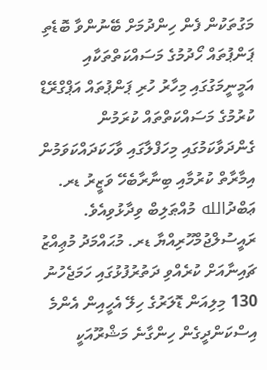މަގުތަކުން ފެން ހިންދުމަށް ބޭނުންވާ ބޮޑެތި ޕަންޕުތައް ހޯދުމުގެ މަސައްކަތްތަކާއި އަމީނީމަގުގައި މިހާރު ހުރި ޕަންޕުތައް އަޕްގްރޭޑް ކުރުމުގެ މަސައްކަތްތައް ކުރަމުން ގެންދަވާކަމުގައި މިހަފްލާގައި ވާހަކަދައްކަވަމުން އިމާރާތް ކުރުމާއި ބިނާރާބެހޭ ވަޒީރު ޑރ. ޢަބްދުالله މުއްޠަލިބް ވިދާޅުވިއެވެ.
ރައީސުލްޖުމްހޫރިއްޔާ ޑރ. މުޙައްމަދު މުޢިއްޒު ޗައިނާއަށް ކުރެއްވި ދަތުރުފުޅުގައި ހަމަޖެހުނު 130 މިލިއަން ޑޮލަރުގެ ހިލޭ އެހީއިން އެންމެ އިސްކަންދީގެން ހިންގާނެ މަޝްރޫއަކީ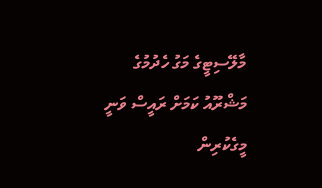މާލޭސިޓީގެ މަގު ހެދުމުގެ މަޝްރޫއު ކަމަށް ރައީސް ވަނީ މީގެކުރިން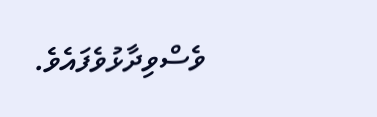ވެސްވިދާޅުވެފައެވެ.